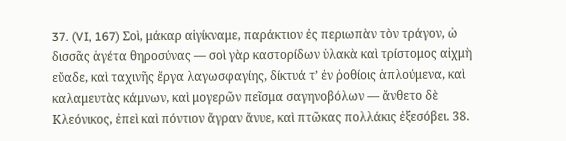37. (VI, 167) Σοὶ, μάκαρ αἰγίκναμε, παράκτιον ἐς περιωπὰν τὸν τράγον, ὠ δισσᾶς ἁγέτα θηροσύνας — σοὶ γὰρ καστορίδων ὑλακὰ καὶ τρίστομος αἰχμὴ εὔαδε, καὶ ταχινῆς ἔργα λαγωσφαγίης, δίκτυά τ’ ἐν ῥοθίοις ἁπλούμενα, καὶ καλαμευτὰς κάμνων, καὶ μογερῶν πεῖσμα σαγηνοβόλων — ἄνθετο δὲ Κλεόνικος, ἐπεὶ καὶ πόντιον ἄγραν ἄνυε, καὶ πτῶκας πολλάκις ἐξεσόβει. 38.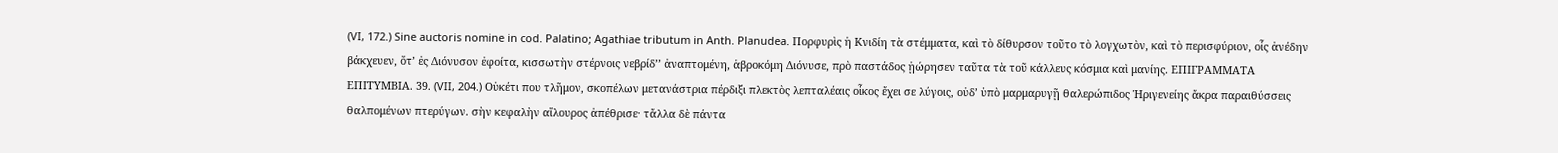(VI, 172.) Sine auctoris nomine in cod. Palatino; Agathiae tributum in Anth. Planudea. Πορφυρὶς ἡ Κνιδίη τὰ στέμματα, καὶ τὸ δίθυρσον τοῦτο τὸ λογχωτὸν, καὶ τὸ περισφύριον, οἷς ἀνέδην βάκχευεν, ὅτ’ ἐς Διόνυσον ἐφοίτα, κισσωτὴν στέρνοις νεβρίδ’’ ἀναπτομένη, ἁβροκόμη Διόνυσε, πρὸ παστάδος ᾐώρησεν ταῦτα τὰ τοῦ κάλλευς κόσμια καὶ μανίης. ΕΠΙΓΡΑΜΜΑΤΑ ΕΠΙΤΥΜΒΙΑ. 39. (VII, 204.) Οὐκέτι που τλῆμον, σκοπέλων μετανάστρια πέρδιξι πλεκτὸς λεπταλέαις οἶκος ἔχει σε λύγοις, οὐδ’ ὑπὸ μαρμαρυγῇ θαλερώπιδος Ἠριγενείης ἄκρα παραιθύσσεις θαλπομένων πτερύγων. σὴν κεφαλὴν αἴλουρος ἀπέθρισε· τἄλλα δὲ πάντα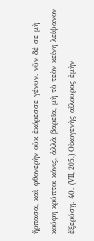ἥρπασα, καὶ φθονερὴν οὐκ ἐκόρεσσε γένυν. νῦν δέ σε μὴ κούφη κρύπτοι κόνις, ἀλλὰ βαρεῖα, μὴ τὸ τεὸν κείνη λείψανον ἔξερύσῃ. 40. (VII, 205.) Οἰκογενὴς αἴλουρος ἐμὴν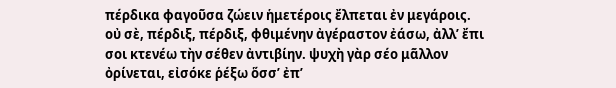πέρδικα φαγοῦσα ζώειν ἡμετέροις ἔλπεται ἐν μεγάροις. οὐ σὲ, πέρδιξ, πέρδιξ, φθιμένην ἀγέραστον ἐάσω, ἀλλ’ ἔπι σοι κτενέω τὴν σέθεν ἀντιβίην. ψυχὴ γὰρ σέο μᾶλλον ὀρίνεται, εἰσόκε ῥέξω ὅσσ’ ἐπ’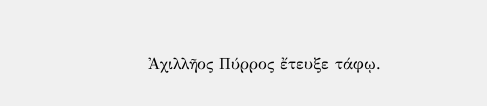Ἀχιλλῆος Πύρρος ἔτευξε τάφῳ.